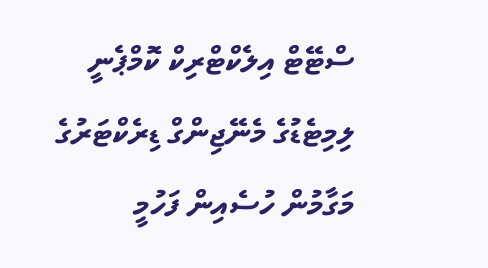ސްޓޭޓް އިލެކްޓްރިކް ކޮމްޕެނީ ލިމިޓެޑުގެ މެނޭޖިންގް ޑިރެކްޓަރުގެ މަގާމުން ހުސެއިން ފަހުމީ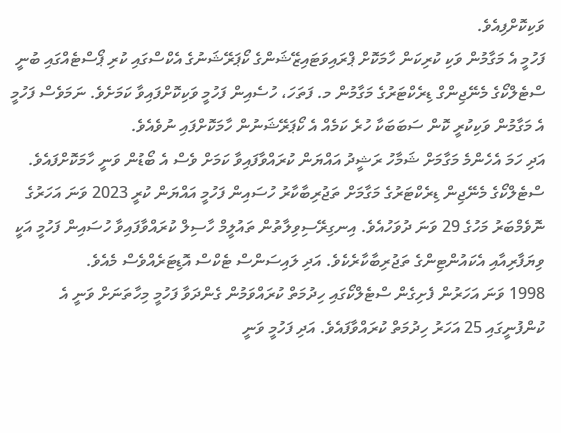ވަކިކޮށްފިއެވެ.
ފަހުމީ އެ މަގާމުން ވަކި ކުރިކަން ހާމަކޮށް ޕްރައިވަޓައިޒޭޝަންގެ ކޯޕަރޭޝަނުގެ އެކްސްގައި ކުރި ޕޯސްޓެއްގައި ބުނީ ސްޓެލްކޯގެ މެނޭޖިންގް ޑިރެކްޓަރުގެ މަގާމުން މ. ފަތަހަ، ހުސެއިން ފަހުމީ ވަކިކޮށްފައިވާ ކަމަށެވެ. ނަމަވެސް ފަހުމީ އެ މަގާމުން ވަކިކުރީ ކޮން ސަބަބަކާ ހުރެ ކަމެއް އެ ކޯޕަރޭޝަނުން ހާމަކޮށްފައި ނުވެއެވެ.
އަދި ހަމަ އެހެންމެ މަގާމަށް ޝަމާހު ރަޝީދު އައްޔަން ކުރައްވާފައިވާ ކަމަށް ވެސް އެ ބޯޑުން ވަނީ ހާމަކޮށްފައެވެ.
ސްޓެލްކޯގެ މެނޭޖިން ޑިރެކްޓަރުގެ މަގާމަށް ތަޖުރިބާކާރު ހުސައިން ފަހުމީ އައްޔަން ކުރީ 2023 ވަނަ އަހަރުގެ ނޮވެމްބަރު މަހުގެ 29 ވަނަ ދުވަހުއެވެ. އިނގިރޭސިވިލާތުން ތައުލީމް ހާސިލް ކުރައްވާފައިވާ ހުސައިން ފަހުމީ އަކީ ވިޔަފާރިއާއި އެކައުންޓިންގެ ތަޖުރިބާކާރެކެވެ. އަދި ލައިސަންސް ޓެކްސް އޮޑިޓަރެއްވެސް މެއެވެ.
1998 ވަނަ އަހަރުން ފެށިގެން ސްޓެލްކޯގައި ހިދުމަތް ކުރައްވަމުން ގެންދަވާ ފަހުމީ މިހާތަނަށް ވަނީ އެ ކުންފުނީގައި 25 އަހަރު ހިދުމަތް ކުރައްވާފައެވެ. އަދި ފަހުމީ ވަނީ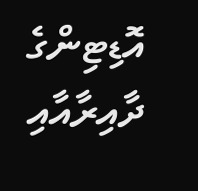އޮޑިޓިންގެ ދާއިރާއާއި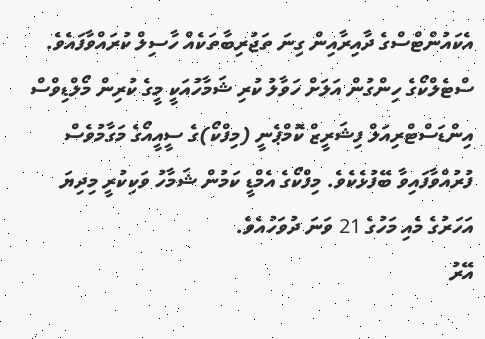އެކައުންޓްސްގެ ދާއިރާއިން ގިނަ ތަޖުރިބާތަކެއް ހާސިލް ކުރައްވާފައެވެ.
ސްޓެލްކޯގެ ހިންގުން އަލަށް ހަވާލު ކުރި ޝަމާހުއަކީ މީގެ ކުރިން މޯލްޑިވްސް އިންޑަސްޓްރިއަލް ފިޝަރީޒް ކޮމްޕެނީ (މިފްކޯ)ގެ ސީއީއޯގެ މަގާމުވެސް ފުރުއްވާފައިވާ ބޭފުޅެކެވެ. މިފްކޯގެ އެމްޑީ ކަމުން ޝަމާހު ވަކިކުރީ މިދިޔަ އަހަރުގެ މެއި މަހުގެ 21 ވަނަ ދުވަހުއެވެ.
އޭރު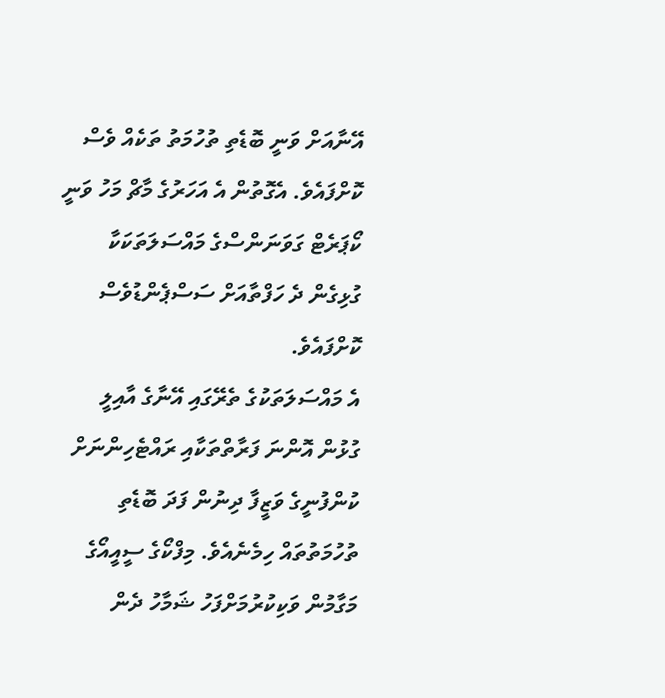އޭނާއަށް ވަނީ ބޮޑެތި ތުހުމަތު ތަކެއް ވެސް ކޮށްފައެވެ. އެގޮތުން އެ އަހަރުގެ މާޗް މަހު ވަނީ ކޯޕަރެޓް ގަވަނަންސްގެ މައްސަލަތަކަކާ ގުޅިގެން ދެ ހަފްތާއަށް ސަސްޕެންޑުވެސް ކޮށްފައެވެ.
އެ މައްސަލަތަކުގެ ތެރޭގައި އޭނާގެ އާއިލީ ގުޅުން އޮންނަ ފަރާތްތަކާއި ރައްޓެހިންނަށް ކުންފުނީގެ ވަޒީފާ ދިނުން ފަދަ ބޮޑެތި ތުހުމަތުތައް ހިމެނެއެވެ. މިފްކޯގެ ސީއީއޯގެ މަގާމުން ވަކިކުރުމަށްފަހު ޝަމާހު ދެން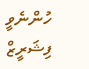ހުންނެވީ ފިޝަރީޒް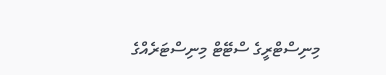މިނިސްޓްރީގެ ސްޓޭޓް މިނިސްޓަރެއްގެ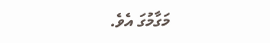މަގާމުގަ އެވެ.